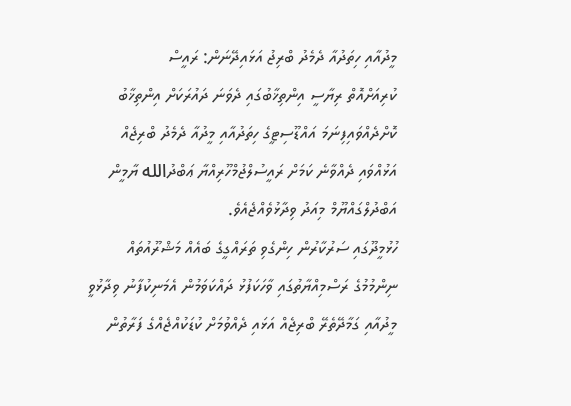މީދުއާއި ހިތަދުއާ ދެމެދު ބްރިޖު އަޅައިދޭނަން: ރައީސް
ކުރިއަށްއޮތް ރިޔާސީ އިންތިޚާބުގައި ދެވަނަ ދައުރަކަށް އިންތިޚާބު ކޮށްދެއްވައިފިނަމަ އައްޑޫސިޓީގެ ހިތަދުއާއި މީދުއާ ދެމެދު ބްރިޖެއް އަޅުއްވައި ދެއްވާނެ ކަމަށް ރައީސުލްޖުމްހޫރިއްޔާ ޢަބްދުالله ޔާމީން އަބްދުލްގައްޔޫމް މިއަދު ވިދާޅުވެއްޖެއެވެ.
ހުޅުމީދޫގައި ސަރުކާރުން ހިންގެވި ތަރައްގީގެ ބައެއް މަޝްރޫއުތައް ނިންމުމުގެ ރަސްމިއްޔާތުގައި ވާހަކަފުޅު ދައްކަވަމުން އެމަނިކުފާނު ވިދާޅުވީ މީދުއާއި ގަމާދޭތެރޭ ބްރިޖެއް އަޅައި ދެއްވުމަށް ކުޑަކުއްޖެއްގެ ފަރާތުން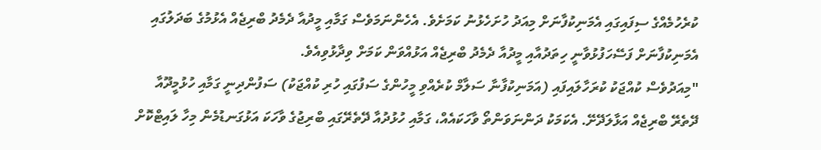ކުރެހުމެއްގެ ސިފައިގައި އެމަނިކުފާނަށް މިއަދު ހުށަހެޅުނު ކަމަށެވެ. އެހެންނަމަވެސް ގަމާއި މީދުއާ ދެމެދު ބްރިޖެއް އެޅުމުގެ ބަދަލުގައި އެމަނިކުފާނަށް ފަސޭހަފުޅުވާނީ ހިތަދުއާއި މީދުއާ ދެމެދު ބްރިޖެއް އަޅުއްވަން ކަމަށް ވިދާޅުވިއެވެ.
"މިއަދުވެސް ކުއްޖަކު ކުރަހާލައިފައި (އަމަނިކުފާނާ ސަލާމް ކުރެއްވި މީހުންގެ ސަފުގައި ހުރި ކުއްޖަކު) ސަފުންދިނީ ގަމާއި ހުޅުމީދޫއާ ދޭތެރޭ ބްރިޖެއް އަޅާލަދޭށޭ. އެކަމަކު ދަންނަވަންތޯ ވާހަކައެއް، ގަމާއި ހުޅުދުއާ ދޭތެރޭގައި ބްރިޖުގެ ވާހަކަ އަޅުގަނޑުމެން މިހާ ލައިޓްކޮށް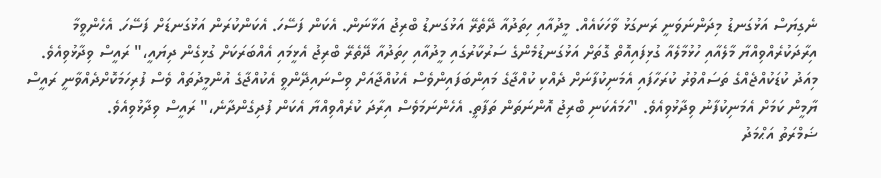ނެގިޔަސް އަޅުގަނޑު މިދަންނަވަނީ ރަނގަޅު ވާހަކައެއް. މީދުއާއި ހިތަދުއާ ދޭތެރޭ އަޅުގަނޑު ބްރިޖު އަޅާނަން. އެކަން ފަސޭހަ. އެކަންކުރަން އަޅުގަނޑަށް ފަސޭހަ. އެހެންވީމާ އިރާދަކުރެއްވިއްޔާ މާލެއާއި ހުޅުމާލެއާ ގުޅިފައިއޮތް ގޮތަށް އަޅުގަނޑުމެންގެ ސަރުކާރުގައި މީދުއާއި ހިތަދުއާ ދޭތެރޭ ބްރިޖު އެޅީމައި އެއްބަރަކަށް ގުޅިގެން ދިޔައީ،" ރައީސް ވިދާޅުވިއެވެ.
މިއަދު ކުޑަކުއްޖެއްގެ ތަސައްވުރު ކުރަހާފައި އެމަނިކުފާނަށް ދެއްކި ކުއްޖާގެ މައިންބަފައިންވެސް އެކުއްޖާއަށް ވިސްނައިދޭންވީ އެކުއްޖާގެ އުންމީދުތައް ވެސް ފުރިހަމަކޮށްދެއްވާނީ ރައީސް ޔާމީން ކަމަށް އެމަނިކުފާނު ވިދާޅުވިއެވެ. "ހަމައެކަނި ބްރިޖު އޮންނަތަން ތަފާތީ. އެހެންނަމަވެސް އިރާދަ ކުރެއްވިއްޔާ އެކަން ފުދިގެންދާނެ،" ރައީސް ވިދާޅުވިއެވެ.
ޟަމްރަތު އަޙްމަދު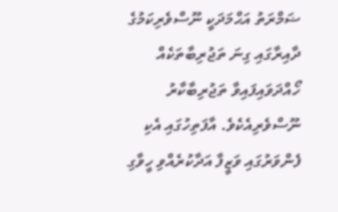ޟަމްރަތު އަޙްމަދަކީ ނޫސްވެރިކަމުގެ ދާއިރާގައި ގިނަ ތަޖުރިބާތަކެއް ހޯއްދަވައިފައިވާ ތަޖުރިބާކާރު ނޫސްވެރިއެކެވެ. އާފަތިހުގައި އެކި ފެންވަރުގައި ވަޒީފާ އަދާކުރެއްވި ހީވާގި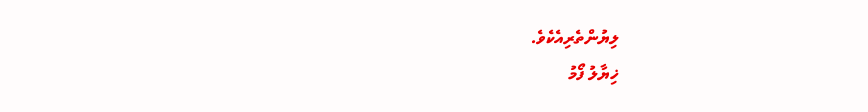ލިޔުންތެރިއެކެވެ.
ޚިޔާލު ފޯމު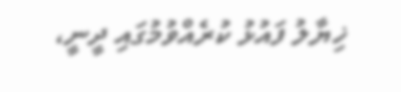ޚިޔާލު ފައުޅު ކުރެއްވުމުގައި ދީނީ،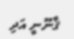ޤާނޫނީ އަދި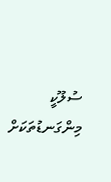ސުލޫކީ މިންގަނޑުތަކަށް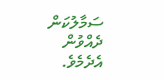ސަމާލުކަން ދެއްވުން އެދެމެވެ.